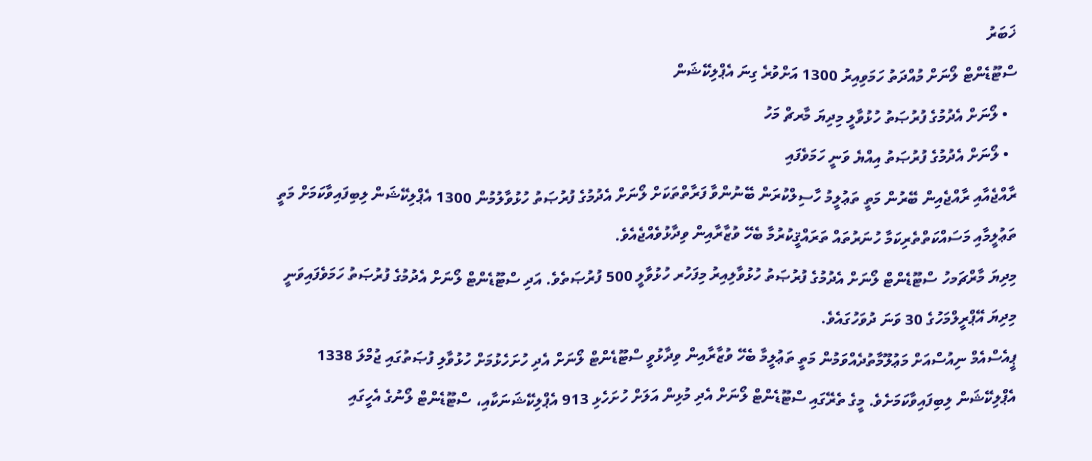ޚަބަރު
ސްޓޫޑެންޓް ލޯނަށް މުއްދަތު ހަމަވިއިރު 1300 އަށްވުރެ ގިނަ އެޕްލިކޭޝަން
  • ލޯނަށް އެދުމުގެ ފުރުޞަތު ހުޅުވާލީ މިދިޔަ މާރޗް މަހު
  • ލޯނަށް އެދުމުގެ ފުރުޞަތު އިއްޔެ ވަނީ ހަމަވެފައި
ރާއްޖެއާއި ރާއްޖެއިން ބޭރުން މަތީ ތަޢުލީމު ހާސިލްކުރަން ބޭނުންވާ ފަރާތްތަކަށް ލޯނަށް އެދުމުގެ ފުރުޞަތު ހުޅުވާލުމުން 1300 އެޕްލިކޭޝަން ލިބިފައިވާކަމަށް މަތީ ތަޢުލީމާއި މަސައްކަތްތެރިކަމާ ހުނަރުތައް ތަރައްޤީކުރުމާ ބެހޭ ވުޒާރާއިން ވިދާޅުވެއްޖެއެވެ.
މިދިޔަ މާރްޗަމހު ސްޓޫޑެންޓް ލޯނަށް އެދުމުގެ ފުރުޞަތު ހުޅުވާލިއިރު މިފަހުރ ހުޅުވާލީ 500 ފުރުޞަތެވެ. އަދި ސްޓޫޑެންޓް ލޯނަށް އެދުމުގެ ފުރުޞަތު ހަމަވެފައިވަނީ މިދިޔަ އޭޕްރީލްމަހުގެ 30 ވަނަ ދުވަހުގައެވެ.
ޕީއެސްއެމް ނިއުސްއަށް މަޢުލޫމާތުދެއްވަމުން މަތީ ތަޢުލީމާ ބެހޭ ވުޒާރާއިން ވިދާޅުވީ ސްޓޫޑެންޓް ލޯނަށް އެދި ހުށަހެޅުމަށް ހުޅުވާލި ފުޞަތުގައި ޖުމްލަ 1338 އެޕްލިކޭޝަން ލިބިފައިވާކަމަށެވެ. މީގެ ތެރޭގައި ސްޓޫޑެންޓް ލޯނަށް އެދި މުޅިން އަލަށް ހުށަހެޅި 913 އެޕްލިކޭޝަނަކާއި، ސްޓޫޑެންޓް ލޯނުގެ އެހީގައި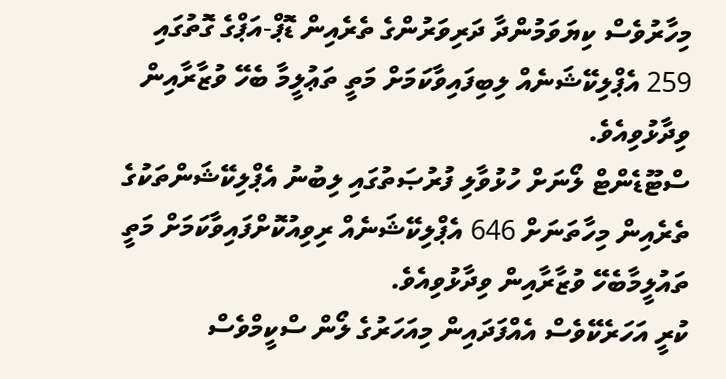މިހާރުވެސް ކިޔަވަމުންދާ ދަރިވަރުންގެ ތެރެއިން ޑޮޕް-އަޕްގެ ގޮތުގައި 259 އެޕްލިކޭޝަނެއް ލިބިފައިވާކަމަށް މަތީ ތަޢުލީމާ ބެހޭ ވުޒާރާއިން ވިދާޅުވިއެވެ.
ސްޓޫޑެންޓް ލޯނަށް ހުޅުވާލި ފުރުޞަތުގައި ލިބުނު އެޕްލިކޭޝަންތަކުގެ ތެރެއިން މިހާތަނަށް 646 އެޕްލިކޭޝަނެއް ރިވިއުކޮށްފައިވާކަމަށް މަތީ ތައުލީމާބެހޭ ވުޒާރާއިން ވިދާޅުވިއެވެ.
ކުރީ އަހަރެކޭވެސް އެއްފަދައިން މިއަހަރުގެ ލޯން ސްކީމްވެސް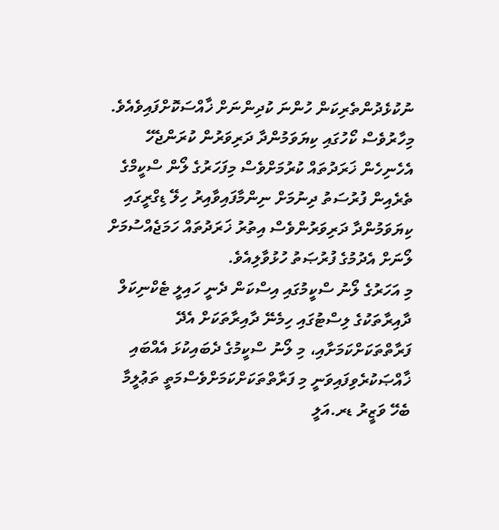ނުކުޅެދުންތެރިކަން ހުންނަ ކުދިންނަށް ޚާއްސަކޮށްފައިވެއެވެ. މިހާރުވެސް ކޯހުގައި ކިޔަވަމުންދާ ދަރިވަރުން ކުރަންޖެހޭ އެހެނިހެން ޚަރަދުތައް ކުރުމަށްވެސް މިފަހަރުގެ ލޯން ސްކީމްގެ ތެރެއިން ފުރުސަތު ދިނުމަށް ނިންމާފައިވާއިރު ހިލޭ ޑިގްރީގައި ކިޔަވަމުންދާ ދަރިވަރުންވެސް އިތުރު ޚަރަދުތައް ހަމަޖެއްސުމަށް ލޯނަށް އެދުމުގެ ފުރުޞަތު ހުޅުވާލިއެވެ.
މި އަހަރުގެ ލޯނު ސްކީމުގައި އިސްކަން ދެނީ ހައިލީ ޓެކްނިކަލް ދާއިރާތަކުގެ ލިސްޓުގައި ހިމެނޭ ދާއިރާތަކަށް އެދޭ ފަރާތްތަކަށްކަމަށާއި، މި ލޯނު ސްކީމުގެ ދެބައިކުޅަ އެއްބައި ޚާއްޞަކުރެވިފައިވަނީ މި ފަރާތްތަކަށްކަމަށްވެސްމަތީ ތަޢުލީމާ ބެހޭ ވަޒީރު ޑރ.އަލީ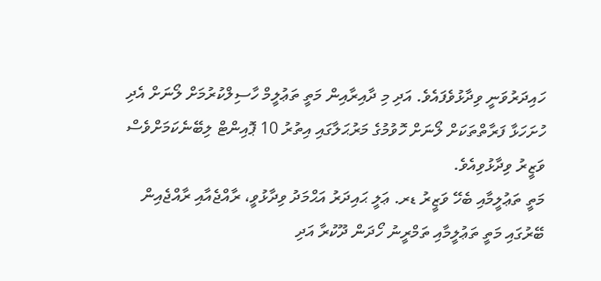ހައިދަރުވަނީ ވިދާޅުވެފައެވެ. އަދި މި ދާއިރާއިން މަތީ ތަޢުލީމް ހާސިލްކުރުމަށް ލޯނަށް އެދި ހުށަހަޅާ ފަރާތްތަކަށް ލޯނަށް ހޮވުމުގެ މަރުޙަލާގައި އިތުރު 10 ޕޮއިންޓް ލިބޭނެކަމަށްވެސް ވަޒީރު ވިދާޅުވިއެވެ.
މަތީ ތަޢުލީމާއި ބެހޭ ވަޒީރު ޑރ. ޢަލީ ޙައިދަރު އަޙްމަދު ވިދާޅުވީ، ރާއްޖެއާއި ރާއްޖެއިން ބޭރުގައި މަތީ ތަޢުލީމާއި ތަމްރީނު ހޯދަން ދޫކުރާ އަދި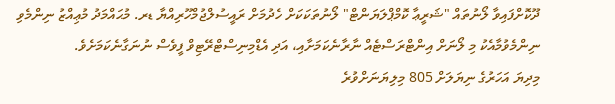ދޫކޮށްފައިވާ ލޯނުތައް "ޝަރީޢާ ކޮމްޕްލަޔަންޓް" ލޯނުތަކަކަށް ހެދުމަށް ރައީސުލްޖުމްހޫރިއްޔާ ޑރ. މުޙައްމަދު މުޢިއްޒު ނިންމެވި ނިންމެވުމާއެކު މި ލޯނަށް އިންޓްރަސްޓެއް ނާރާނެކަމަށާއި، އަދި އެޑްމިނިސްޓްރޭޓިވް ފީވެސް ނުނަގާނެކަމަށެވެ.
މިދިޔަ އަހަރުގެ ނިޔަލަށް 805 މިލިޔަނަށްވުރެ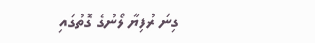ގިނަ ރުފިޔާ ލޯނުގެ ގޮތުގައި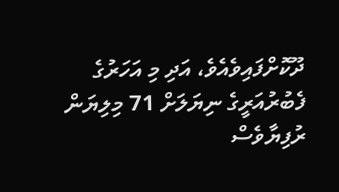ދޫކޮށްފައިވެއެވެ، އަދި މި އަހަރުގެ ފެބުރުއަރީގެ ނިޔަލަށް 71 މިލިޔަން ރުފިޔާވެސް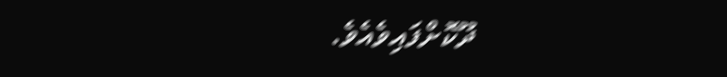ދޫކޮށްފައިވެއެވެ.